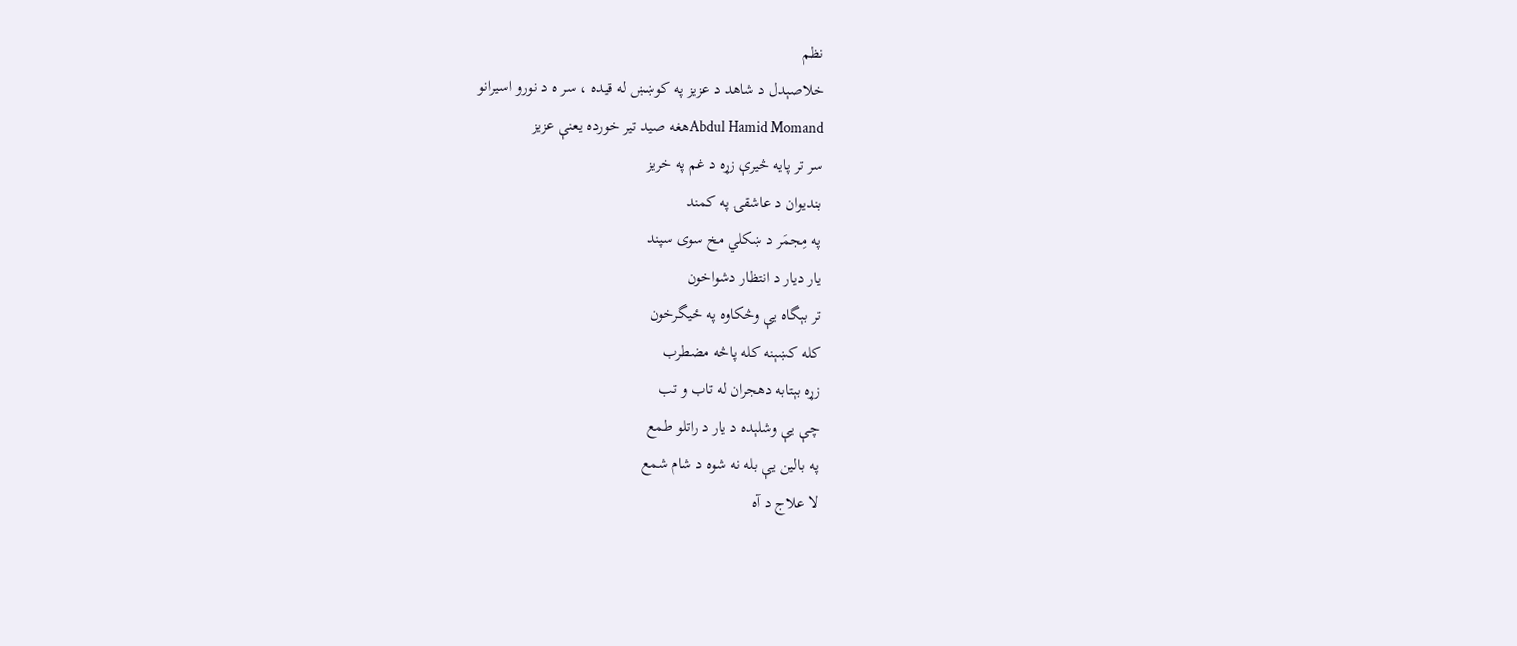نظم
خلاصېدل د شاهد د عزيز په کوښښ له قيده ، سر ه د نورو اسيرانو
Abdul Hamid Momandهغه صيد تير خورده يعنې عزيز
سر تر پايه څيرې زړه د غم په خريز
بنديوان د عاشقۍ په کمند
په مِجمَر د ښکلي مخ سوی سپند
يار ديار د انتظار دشواخون
تر بېگاه يې وڅکاوه په ځيگرخون
کله کښېنه کله پاڅه مضطرب
زړه بېتابه دهجران له تاب و تب
چې يې وشلېده د يار د راتلو طمع
په بالين يې بله نه شوه د شام شمع
لا علاج د آه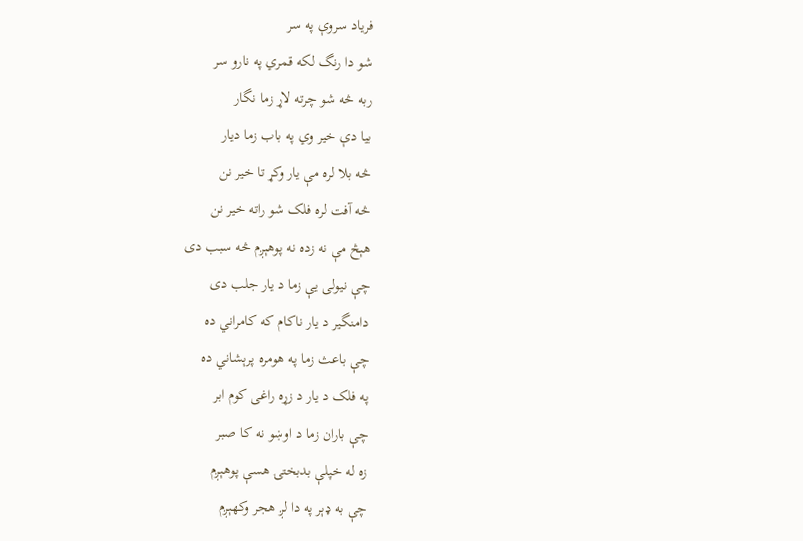فرياد سروې په سر
شو دا رنگ لکه قمري په نارو سر
ربه څه شو چرته لاړ زما نگار
بيا دې خير وي په باب زما ديار
څه بلا لره مې يار وکړ تا خير نن
څه آفت لره فلک شو راته خير نن
هېڅ مې نه زده نه پوهېږم څه سبب دی
چې نيولی يې زما د يار جلب دی
دامنگير د يار ناکام که کامراني ده
چې باعث زما په هومره پرېشاني ده
په فلک د يار د زړه راغی کوم ابر
چې باران زما د اوښو نه کا صبر
زه له خپلې بدبختۍ هسې پوهېږم
چې به ډېر په دا لږ هجر وکهېږم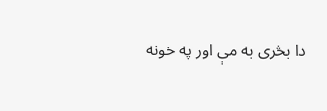دا بڅری به مې اور په خونه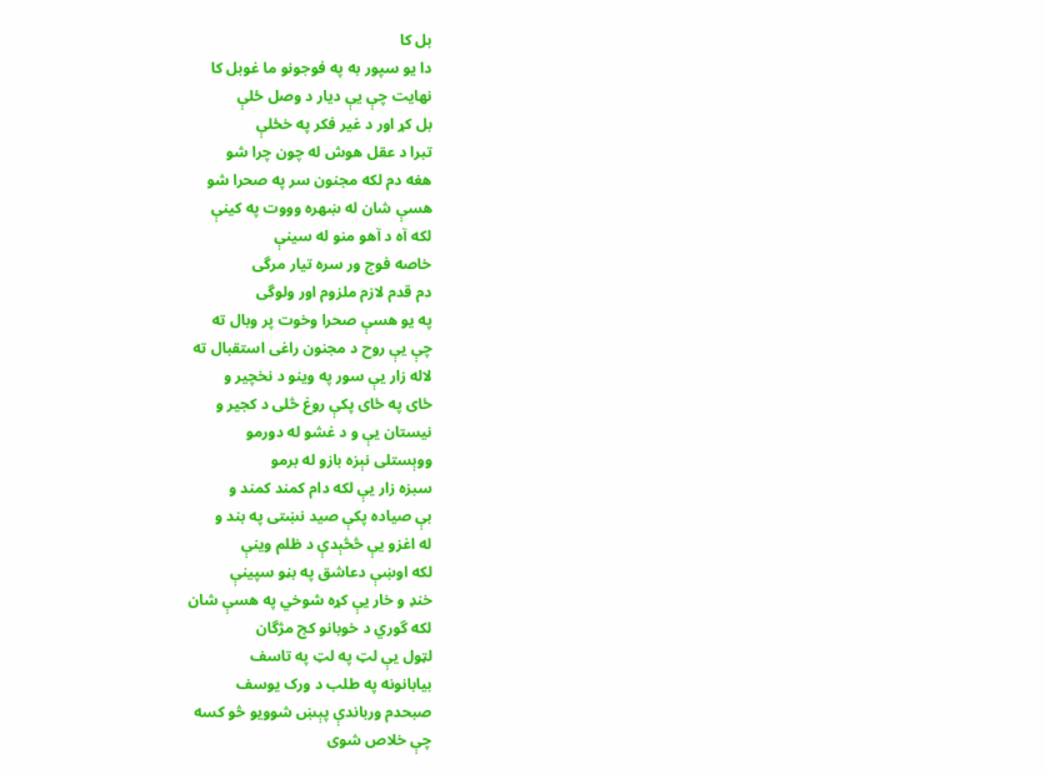بل کا
دا يو سپور به په فوجونو ما غوبل کا
نهايت چې يې ديار د وصل ځلې
بل کړ اور د غير فکر په خځلې
تبرا د عقل هوش له چون چرا شو
هغه دم لکه مجنون سر په صحرا شو
هسې شان له ښهره وووت په کينې
لکه آه د آهو منو له سينې
خاصه فوج ور سره تيار مرگی
دم قدم لازم ملزوم اور ولوگی
په يو هسې صحرا وخوت پر وبال ته
چې يې روح د مجنون راغی استقبال ته
لاله زار يې سور په وينو د نخچير و
ځای په ځای پکې روغ څلی د کجير و
نيستان يې و د غشو له دورمو
ووېستلی نېزه بازو له برمو
سبزه زار يې لکه دام کمند کمند و
بې صياده پکې صيد نښتی په بند و
له اغزو يې څڅېدې د ظلم وينې
لکه اوښې دعاشق په بڼو سپينې
خنډ و خار يې کړه شوخي په هسې شان
لکه گوري د خوبانو کج مژگان
لټول يې لټ په لټ په تاسف
بيابانونه په طلب د ورک يوسف
صبحدم ورباندې پېښ شوويو څو کسه
چې خلاص شوی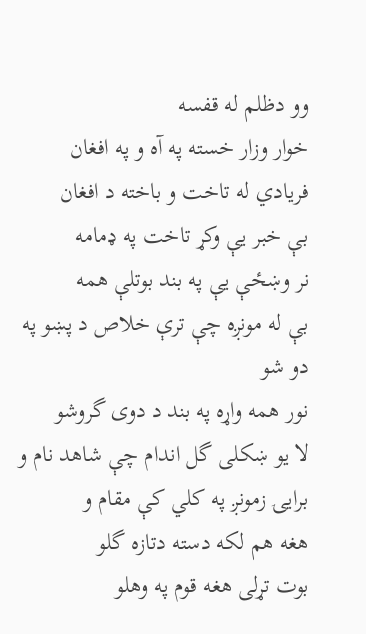وو دظلم له قفسه
خوار وزار خسته په آه و په افغان
فريادي له تاخت و باخته د افغان
بې خبر يې وکړ تاخت په ډمامه
نر وښځې يې په بند بوتلې همه
بې له مونږه چې ترې خلاص د پښو په دو شو
نور همه واړه په بند د دوی گروشو
لا يو ښکلی گل اندام چې شاهد نام و
برايۍ زمونږ په کلي کې مقام و
هغه هم لکه دسته دتازه گلو
بوت تړلی هغه قوم په وهلو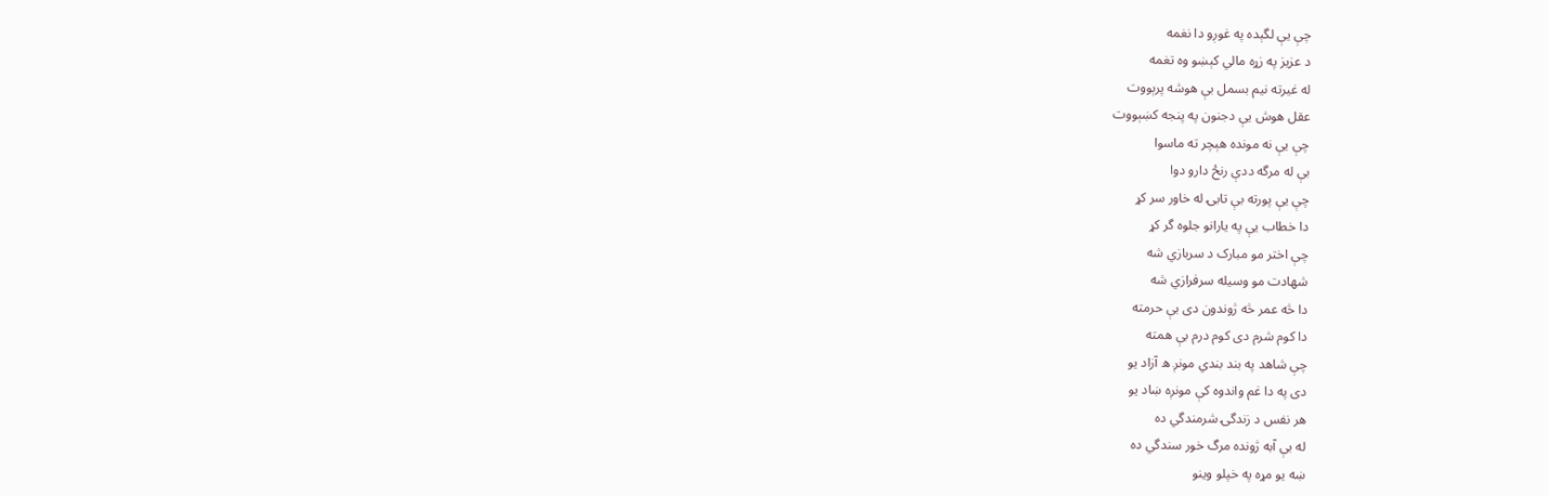چې يې لگېده په غوږو دا نغمه
د عزيز په زړه مالي کېښو وه تغمه
له غيرته نيم بسمل بې هوشه پرېووت
عقل هوش يې دجنون په پنجه کښېووت
چې يې نه مونده هېچر ته ماسوا
بې له مرگه ددې رنځ دارو دوا
چې يې پورته بې تابۍ له خاور سر کړ
دا خطاب يې په يارانو جلوه گر کړ
چې اختر مو مبارک د سربازي شه
شهادت مو وسيله سرفرازي شه
دا څه عمر څه ژوندون دی بې حرمته
دا کوم شرم دی کوم درم بې همته
چې شاهد په بند بندي مونږ ه آزاد يو
دی په دا غم واندوه کې مونږه ښاد يو
هر نفس د زندگۍ شرمندگي ده
له بې آبه ژونده مرگ خور سندگي ده
ښه يو مړه په خپلو وينو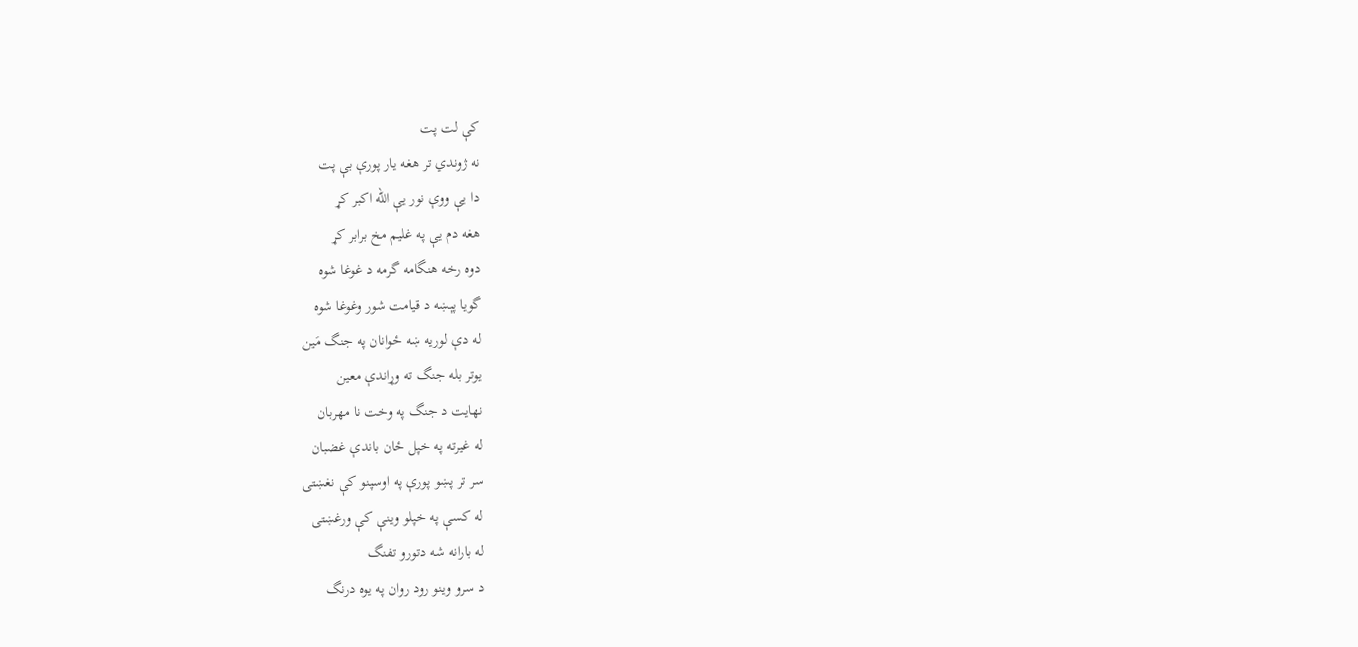کې لت پت
نه ژوندي تر هغه يار پورې بې پت
دا يې ووې نور يې الله اکبر کړ
هغه دم يې په غليم مخ برابر کړ
دوه رخه هنگامه گرمه د غوغا شوه
گويا پېښه د قيامت شور وغوغا شوه
له دې لوريه ښه ځوانان په جنگ مَين
يوتر بله جنگ ته وړاندې معين
نهايت د جنگ په وخت نا مهربان
له غيرته په خپل ځان باندې غضبان
سر تر پښو پورې په اوسپنو کې نغښتی
له کسې په خپلو وينې کې ورغښتی
له بارانه شه دتورو تفنگ
د سرو وينو رود روان په يوه درنگ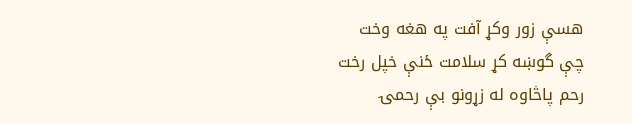هسې زور وکړ آفت په هغه وخت
چې گوښه کړ سلامت ځنې خپل رخت
رحم پاڅاوه له زړونو بې رحمۍ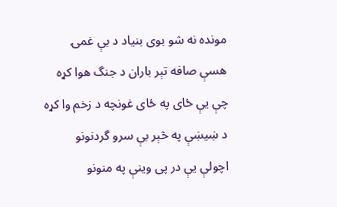مونده نه شو بوی بنياد د بې غمۍ
هسې صافه تېر باران د جنگ هوا کړه
چې يې ځای په ځای غونچه د زخم وا کړه
د ښيښې په څېر بې سرو گردنونو
اچولې يې در پی وينې په منونو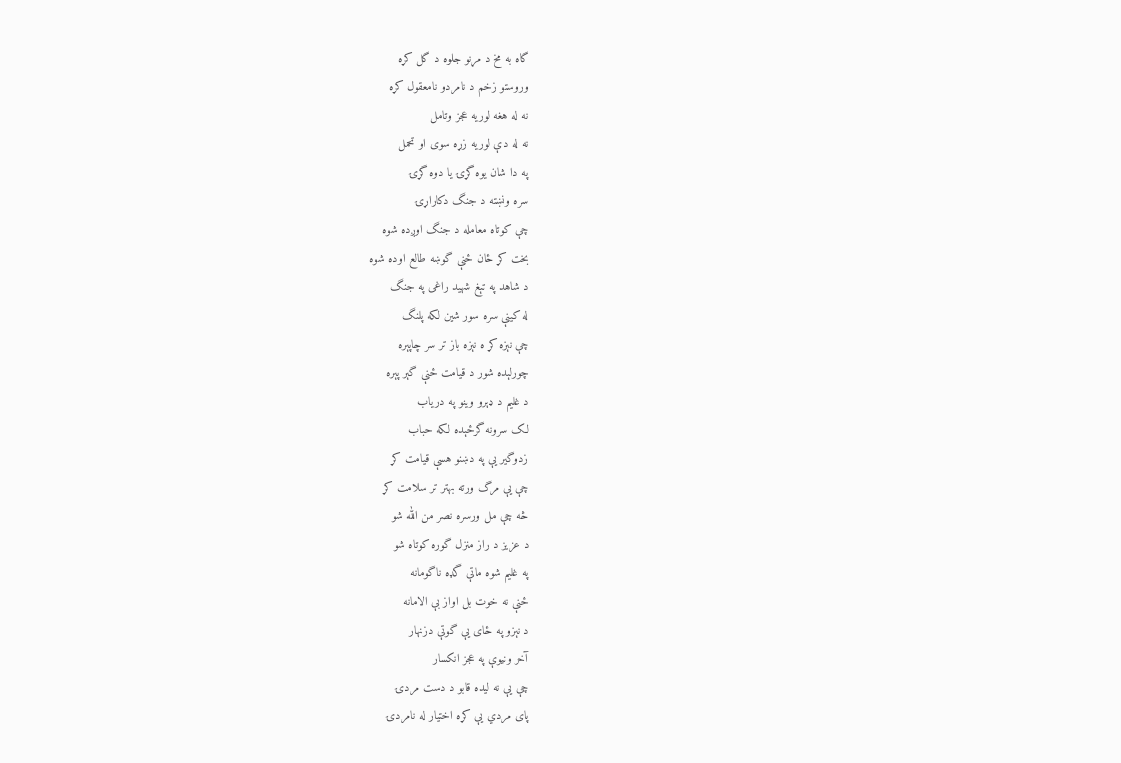گاه به مخ د مړنو جلوه د گل کړه
وروستو زخم د نامردو نامعقول کړه
نه له هغه لوريه عجز وتامل
نه له دې لوريه زړه سوی او تحمل
په دا شان يوه گړۍ يا دوه گړۍ
سره ونښته د جنگ دکاراړۍ
چې کوتاه معامله د جنگ اوږده شوه
بخت کړ ځان ځنې گوښه طالع اوده شوه
د شاهد په تېغ شهيد راغی په جنگ
له کينې سره سور شين لکه پلنگ
چې نېزه کړ ه نېزه باز تر سر چاپېره
چورلېده شور د قيامت ځنې گېر پېره
د غليم د ډېرو وينو په درياب
لک سرونه گرځېده لکه حباب
زدوگير يې په دښنو هسې قيامت کړ
چې يې مرگ ورته بهتر تر سلامت کړ
څه چې مل ورسره نصر من الله شو
د عزيز د راز منزل گوره کوتاه شو
په غليم شوه ماتې گډه ناگومانه
ځنې نه خوت بل اواز بې الامانه
د نېزو په ځای يې گوتې دزنهار
آخر ونيوې په عجز انکسار
چې يې نه ليده قابو د دست مردۍ
پای مردي يې کړه اختيار له نامردۍ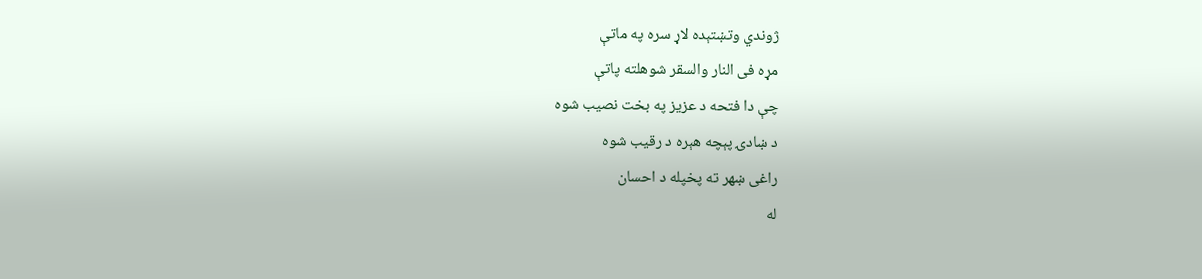ژوندي وتښتېده لاړ سره په ماتې
مړه فی النار والسقر شوهلته پاتې
چې دا فتحه د عزيز په بخت نصيب شوه
د ښادۍ پېچه هېره د رقيب شوه
راغی ښهر ته پخپله د احسان
له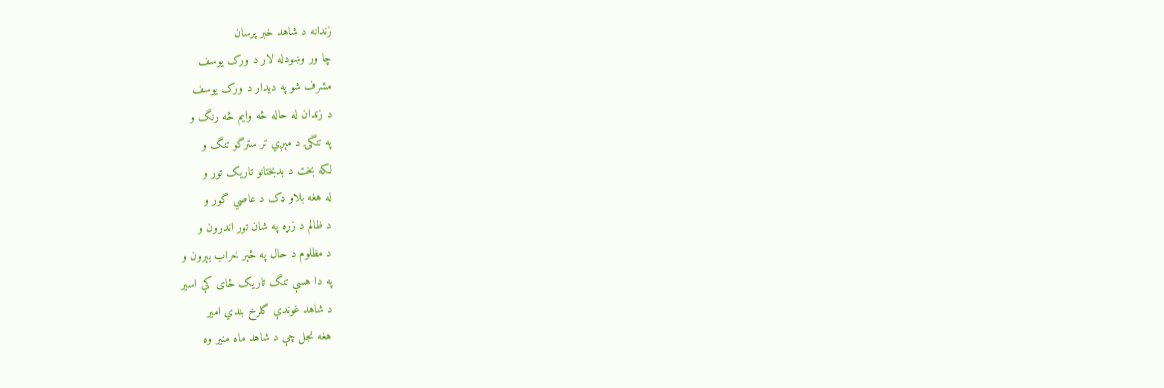زندانه د شاهد خبر پرسان
چا ور وښودله لار د ورک يوسف
مشرف شو په ديدار د ورک يوسف
د زندان له حاله څه وايم څه رنگ و
په تنگۍ د مېږي تر سترگو تنگ و
لکه بخت د بدبختانو تاريک تور و
له هغه بلاو ډک د عاصي گور و
د ظالم د زړه په شان تور اندرون و
د مظلوم د حال په څېر خراب بېرون و
په دا هسې تنگ تاريک ځای کې اسير
د شاهد غوندې گلرخ بندي امير
هغه نجل چې د شاهد ماه منير وه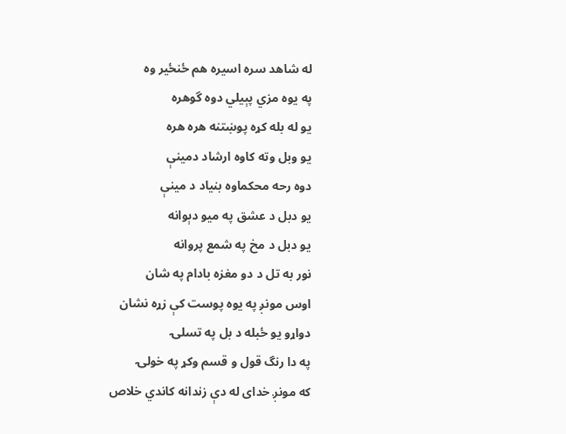له شاهد سره اسيره هم ځنځير وه
په يوه مزي پېيلي دوه گوهره
يو له بله کړه پوښتنه هره هره
يو وبل وته کاوه ارشاد دمينې
دوه رحه محکماوه بنياد د مينې
يو دبل د عشق په ميو دېوانه
يو دبل د مخ په شمع پروانه
نور به تل د دو مغزه بادام په شان
اوس مونږ په يوه پوست کې زړه نشان
دواړو يو ځبله د بل په تسلۍ
په دا رنگ قول و قسم وکړ په خولۍ
که مونږ خدای له دې زندانه کاندي خلاص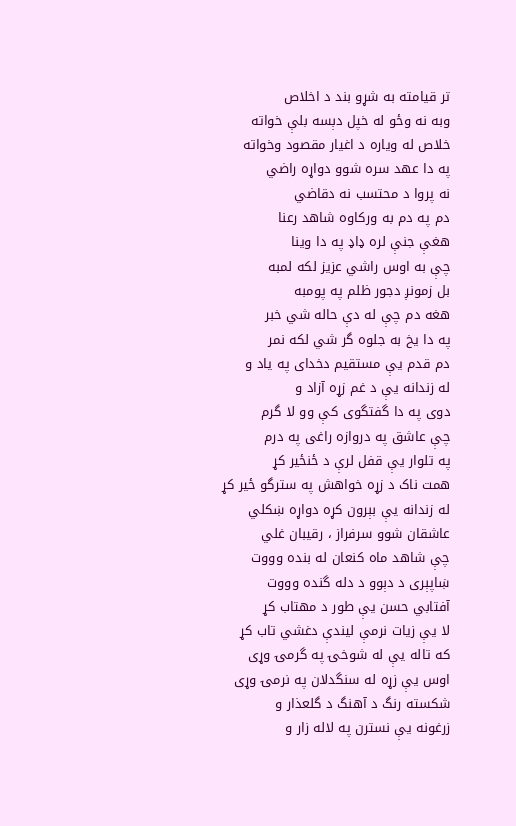تر قيامته به شړو بند د اخلاص
وبه نه وځو له خپل دېسه بلې خواته
خلاص له وياره د اغيار مقصود وخواته
په دا عهد سره شوو دواړه راضي
نه پروا د محتسب نه دقاضي
دم په دم به ورکاوه شاهد رعنا
هغې جنې لره ډاډ په دا وينا
چې به اوس راشي عزيز لکه لمبه
بل زمونږ دجور ظلم په پومبه
هغه دم چې له دې حاله شي خبر
په دا يخ به جلوه گر شي لکه نمر
دم قدم يې مستقيم دخدای په ياد و
له زندانه يې د غم زړه آزاد و
دوی په دا گفتگوی کې وو لا گرم
چې عاشق په دروازه راغی په درم
په تلوار يې قفل لرې د ځنځير کړ
همت ناک د زړه خواهش په سترگو ځير کړ
له زندانه يې بېرون کړه دواړه ښکلي
عاشقان شوو سرفراز ، رقيبان غلي
چې شاهد ماه کنعان له بنده وووت
ښاپېری د دېوو د دله گنده وووت
آفتابي حسن يې طور د مهتاب کړ
لا يې زيات نرمې ليندې دغشي تاب کړ
که تاله يې له شوخۍ په گرمۍ وړی
اوس يې زړه له سنگدلان په نرمۍ وړی
شکسته رنگ د آهنگ د گلعذار و
زرغونه يې نسترن په لاله زار و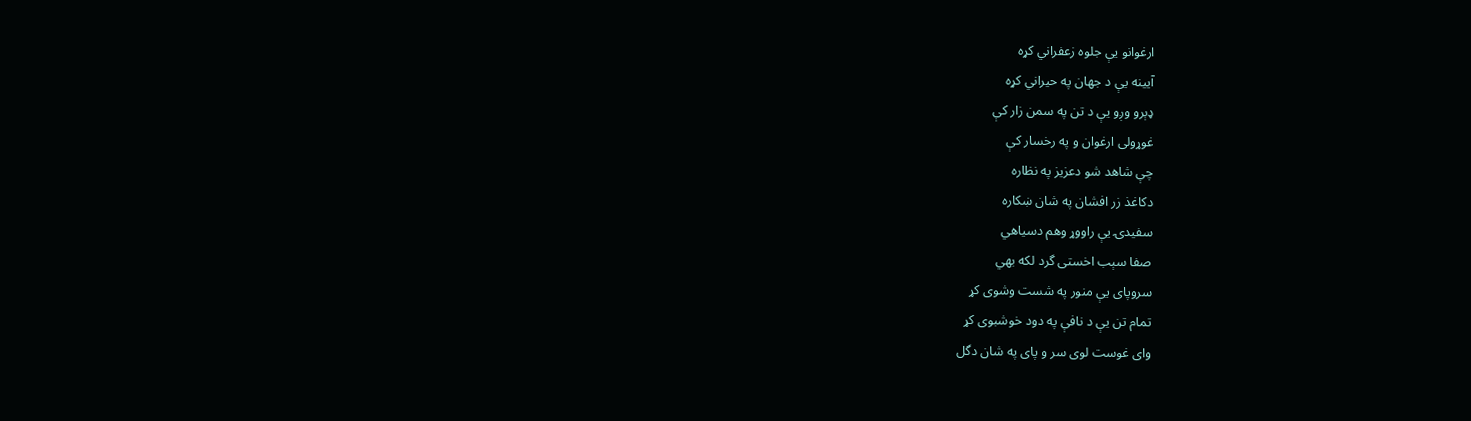ارغوانو يې جلوه زعفراني کړه
آيينه يې د جهان په حيراني کړه
ډېرو وږو يې د تن په سمن زار کې
غوړولی ارغوان و په رخسار کې
چې شاهد شو دعزيز په نظاره
دکاغذ زر افشان په شان ښکاره
سفيدۍ يې راووړ وهم دسياهي
صفا سېب اخستی گرد لکه بهي
سروپای يې منور په شست وشوی کړ
تمام تن يې د نافې په دود خوشبوی کړ
وای غوست لوی سر و پای په شان دگل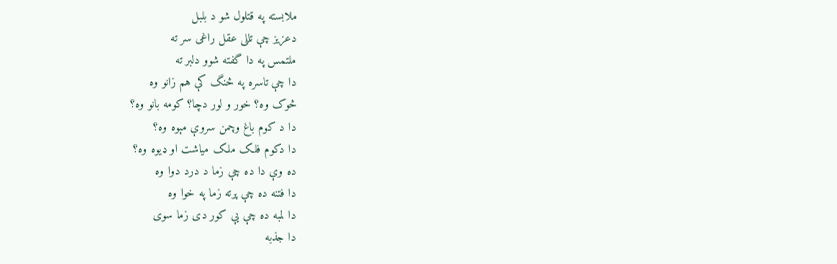ملابسته په قتلول شو د بلبل
دعزيز چې تللی عقل راغی سر ته
ملتمس په دا گفته شوو دلبر ته
دا چې تاسره په څنگ کې هم زانو وه
څوک وه؟ خور و لور دچا؟ کومه بانو وه؟
دا د کوم باغ وچمن سروې مېوه وه؟
دا دکوم فلک ملک مياشت او ډيوه وه؟
ده وې دا ده چې زما د درد دوا وه
دا فتنه ده چې پرته زما په خوا وه
دا لمبه ده چې يې کور دی زما سوی
دا جذبه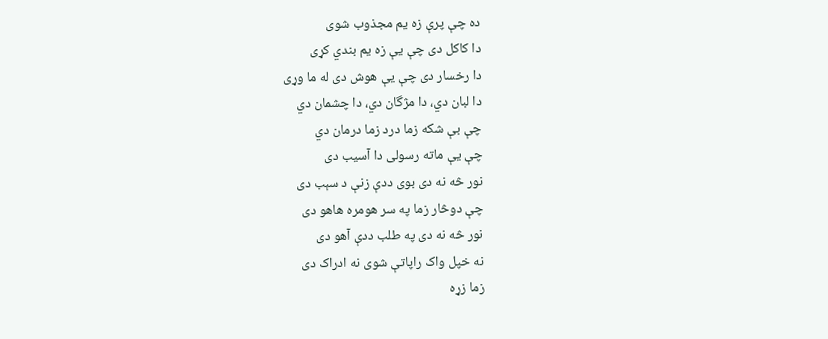ده چې پرې زه يم مجذوب شوی
دا کاکل دی چې يې زه يم بندي کړی
دا رخسار دی چې يې هوش دی له ما وړی
دا لبان دي، دا مژگان دي، دا چشمان دي
چې بې شکه زما درد زما درمان دي
چې يې ماته رسولی دا آسيب دی
نور څه نه دی بوی ددې زنې د سېب دی
چې دوڅار زما په سر هومره هاهو دی
نور څه نه دی په طلب ددې آهو دی
نه خپل واک راپاتې شوی نه ادراک دی
زما زړه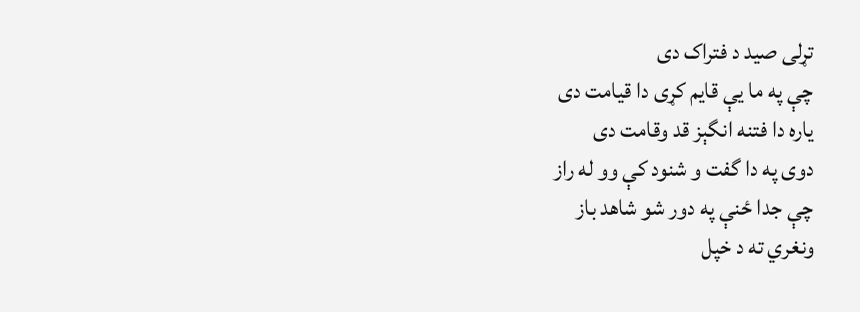تړلی صيد د فتراک دی
چې په ما يې قايم کړی دا قيامت دی
ياره دا فتنه انگېز قد وقامت دی
دوی په دا گفت و شنود کې وو له راز
چې جدا ځنې په دور شو شاهد باز
ونغري ته د خپل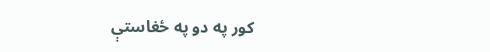کور په دو په ځغاستې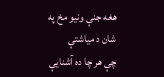هغه جنې ونيو مخ په شان د مياشتې
چې هر چا ده آشنايې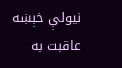نيولې خېښه
عاقبت به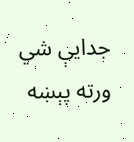جدايې شي ورته پېښه